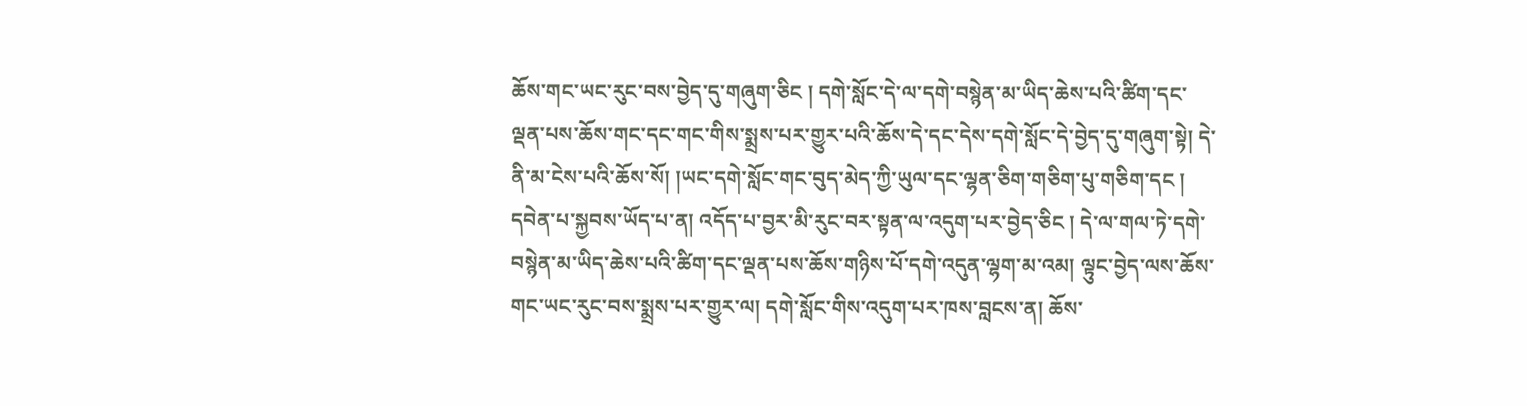ཆོས་གང་ཡང་རུང་བས་བྱེད་དུ་གཞུག་ཅིང ། དགེ་སློང་དེ་ལ་དགེ་བསྙེན་མ་ཡིད་ཆེས་པའི་ཚིག་དང་ལྡན་པས་ཆོས་གང་དང་གང་གིས་སྨྲས་པར་གྱུར་པའི་ཆོས་དེ་དང་དེས་དགེ་སློང་དེ་བྱེད་དུ་གཞུག་སྟེ། དེ་ནི་མ་ངེས་པའི་ཆོས་སོ། །ཡང་དགེ་སློང་གང་བུད་མེད་ཀྱི་ཡུལ་དང་ལྷན་ཅིག་གཅིག་པུ་གཅིག་དང ། དབེན་པ་སྐྱབས་ཡོད་པ་ན། འདོད་པ་བྱར་མི་རུང་བར་སྟན་ལ་འདུག་པར་བྱེད་ཅིང ། དེ་ལ་གལ་ཏེ་དགེ་བསྙེན་མ་ཡིད་ཆེས་པའི་ཚིག་དང་ལྡན་པས་ཆོས་གཉིས་པོ་དགེ་འདུན་ལྷག་མ་འམ། ལྟུང་བྱེད་ལས་ཆོས་གང་ཡང་རུང་བས་སྨྲས་པར་གྱུར་ལ། དགེ་སློང་གིས་འདུག་པར་ཁས་བླངས་ན། ཆོས་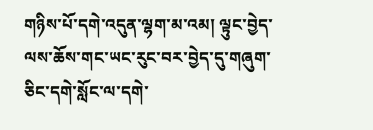གཉིས་པོ་དགེ་འདུན་ལྷག་མ་འམ། ལྟུང་བྱེད་ལས་ཆོས་གང་ཡང་རུང་བར་བྱེད་དུ་གཞུག་ཅིང་དགེ་སློང་ལ་དགེ་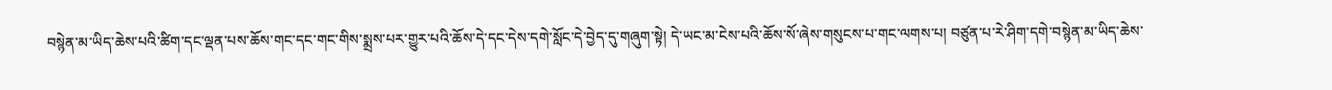བསྙེན་མ་ཡིད་ཆེས་པའི་ཚིག་དང་ལྡན་པས་ཆོས་གང་དང་གང་གིས་སྨྲས་པར་གྱུར་པའི་ཆོས་དེ་དང་དེས་དགེ་སློང་དེ་བྱེད་དུ་གཞུག་སྟེ། དེ་ཡང་མ་ངེས་པའི་ཆོས་སོ་ཞེས་གསུངས་པ་གང་ལགས་པ། བཙུན་པ་རེ་ཤིག་དགེ་བསྙེན་མ་ཡིད་ཆེས་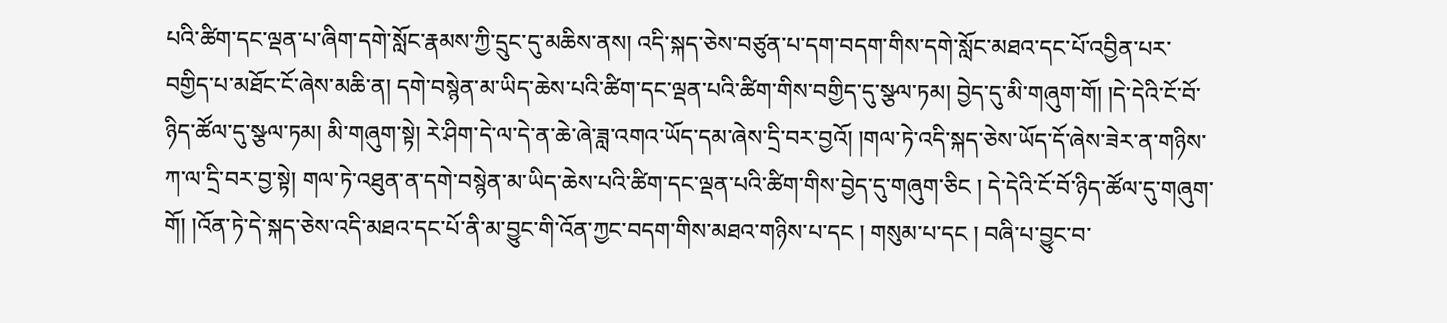པའི་ཚིག་དང་ལྡན་པ་ཞིག་དགེ་སློང་རྣམས་ཀྱི་དྲུང་དུ་མཆིས་ནས། འདི་སྐད་ཅེས་བཙུན་པ་དག་བདག་གིས་དགེ་སློང་མཐའ་དང་པོ་འབྱིན་པར་བགྱིད་པ་མཐོང་ངོ་ཞེས་མཆི་ན། དགེ་བསྙེན་མ་ཡིད་ཆེས་པའི་ཚིག་དང་ལྡན་པའི་ཚིག་གིས་བགྱིད་དུ་སྩལ་ཏམ། བྱེད་དུ་མི་གཞུག་གོ། །དེ་དེའི་ངོ་བོ་ཉིད་ཚོལ་དུ་སྩལ་ཏམ། མི་གཞུག་སྟེ། རེ་ཤིག་དེ་ལ་དེ་ན་ཆེ་ཞེ་ཟླ་འགའ་ཡོད་དམ་ཞེས་དྲི་བར་བྱའོ། །གལ་ཏེ་འདི་སྐད་ཅེས་ཡོད་དོ་ཞེས་ཟེར་ན་གཉིས་ཀ་ལ་དྲི་བར་བྱ་སྟེ། གལ་ཏེ་འཐུན་ན་དགེ་བསྙེན་མ་ཡིད་ཆེས་པའི་ཚིག་དང་ལྡན་པའི་ཚིག་གིས་བྱེད་དུ་གཞུག་ཅིང ། དེ་དེའི་ངོ་བོ་ཉིད་ཚོལ་དུ་གཞུག་གོ། །འོན་ཏེ་དེ་སྐད་ཅེས་འདི་མཐའ་དང་པོ་ནི་མ་བྱུང་གི་འོན་ཀྱང་བདག་གིས་མཐའ་གཉིས་པ་དང ། གསུམ་པ་དང ། བཞི་པ་བྱུང་བ་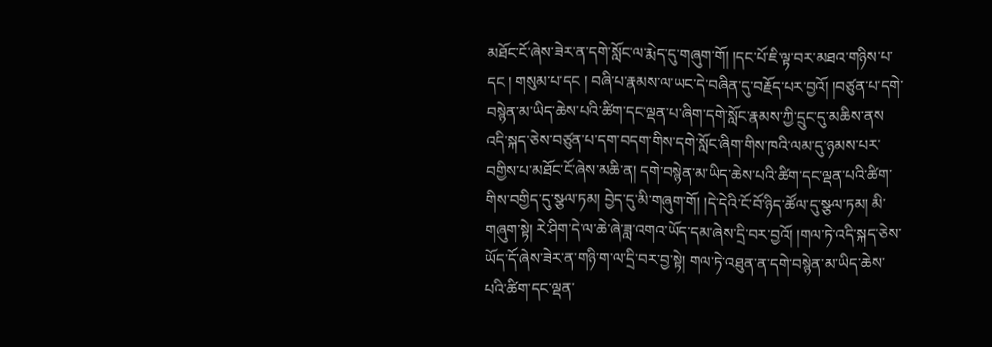མཐོང་ངོ་ཞེས་ཟེར་ན་དགེ་སློང་ལ་རྨེད་དུ་གཞུག་གོ། །དང་པོ་ཇི་ལྟ་བར་མཐའ་གཉིས་པ་དང ། གསུམ་པ་དང ། བཞི་པ་རྣམས་ལ་ཡང་དེ་བཞིན་དུ་བརྗོད་པར་བྱའོ། །བཙུན་པ་དགེ་བསྙེན་མ་ཡིད་ཆེས་པའི་ཚིག་དང་ལྡན་པ་ཞིག་དགེ་སློང་རྣམས་ཀྱི་དྲུང་དུ་མཆིས་ནས
འདི་སྐད་ཅེས་བཙུན་པ་དག་བདག་གིས་དགེ་སློང་ཞིག་གིས་ཁའི་ལམ་དུ་ཉམས་པར་བགྱིས་པ་མཐོང་ངོ་ཞེས་མཆི་ན། དགེ་བསྙེན་མ་ཡིད་ཆེས་པའི་ཚིག་དང་ལྡན་པའི་ཚིག་གིས་བགྱིད་དུ་སྩལ་ཏམ། བྱེད་དུ་མི་གཞུག་གོ། །དེ་དེའི་ངོ་བོ་ཉིད་ཚོལ་དུ་སྩལ་ཏམ། མི་གཞུག་སྟེ། རེ་ཤིག་དེ་ལ་ཆེ་ཞེ་ཟླ་འགའ་ཡོད་དམ་ཞེས་དྲི་བར་བྱའོ། །གལ་ཏེ་འདི་སྐད་ཅེས་ཡོད་དོ་ཞེས་ཟེར་ན་གཉི་ག་ལ་དྲི་བར་བྱ་སྟེ། གལ་ཏེ་འཐུན་ན་དགེ་བསྙེན་མ་ཡིད་ཆེས་པའི་ཚིག་དང་ལྡན་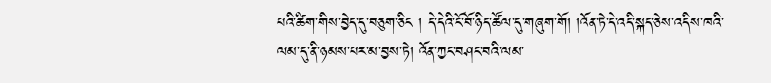པའི་ཚིག་གིས་བྱེད་དུ་བཅུག་ཅིང ། དེ་དེའི་ངོ་བོ་ཉིད་ཚོལ་དུ་གཞུག་གོ། །འོན་ཏེ་དེ་འདི་སྐད་ཅེས་འདིས་ཁའི་ལམ་དུ་ནི་ཉམས་པར་མ་བྱས་ཏེ། འོན་ཀྱང་བཤང་བའི་ལམ་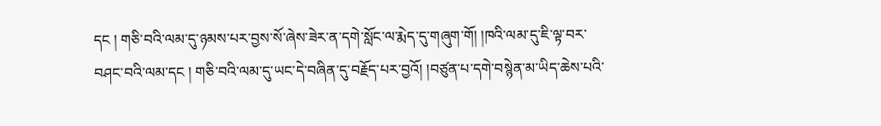དང ། གཅི་བའི་ལམ་དུ་ཉམས་པར་བྱས་སོ་ཞེས་ཟེར་ན་དགེ་སློང་ལ་རྨེད་དུ་གཞུག་གོ། །ཁའི་ལམ་དུ་ཇི་ལྟ་བར་བཤང་བའི་ལམ་དང ། གཅི་བའི་ལམ་དུ་ཡང་དེ་བཞིན་དུ་བརྗོད་པར་བྱའོ། །བཙུན་པ་དགེ་བསྙེན་མ་ཡིད་ཆེས་པའི་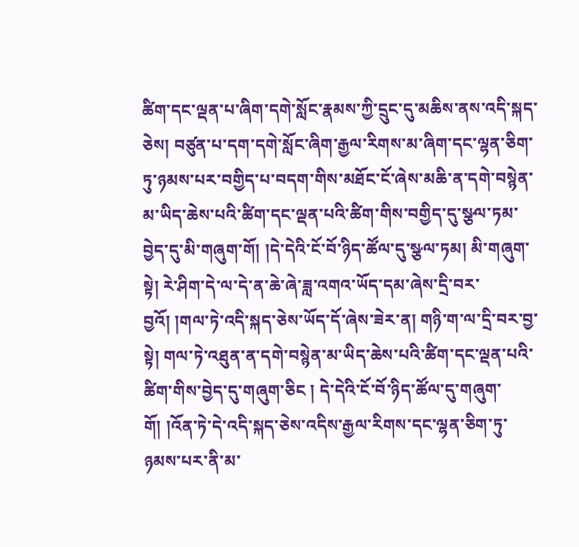ཚིག་དང་ལྡན་པ་ཞིག་དགེ་སློང་རྣམས་ཀྱི་དྲུང་དུ་མཆིས་ནས་འདི་སྐད་ཅེས། བཙུན་པ་དག་དགེ་སློང་ཞིག་རྒྱལ་རིགས་མ་ཞིག་དང་ལྷན་ཅིག་ཏུ་ཉམས་པར་བགྱིད་པ་བདག་གིས་མཐོང་ངོ་ཞེས་མཆི་ན་དགེ་བསྙེན་མ་ཡིད་ཆེས་པའི་ཚིག་དང་ལྡན་པའི་ཚིག་གིས་བགྱིད་དུ་སྩལ་ཏམ་བྱེད་དུ་མི་གཞུག་གོ། །དེ་དེའི་ངོ་བོ་ཉིད་ཚོལ་དུ་སྩལ་ཏམ། མི་གཞུག་སྟེ། རེ་ཤིག་དེ་ལ་དེ་ན་ཆེ་ཞེ་ཟླ་འགའ་ཡོད་དམ་ཞེས་དྲི་བར་བྱའོ། །གལ་ཏེ་འདི་སྐད་ཅེས་ཡོད་དོ་ཞེས་ཟེར་ན། གཉི་ག་ལ་དྲི་བར་བྱ་སྟེ། གལ་ཏེ་འཐུན་ན་དགེ་བསྙེན་མ་ཡིད་ཆེས་པའི་ཚིག་དང་ལྡན་པའི་ཚིག་གིས་བྱེད་དུ་གཞུག་ཅིང ། དེ་དེའི་ངོ་བོ་ཉིད་ཚོལ་དུ་གཞུག་གོ། །འོན་ཏེ་དེ་འདི་སྐད་ཅེས་འདིས་རྒྱལ་རིགས་དང་ལྷན་ཅིག་ཏུ་ཉམས་པར་ནི་མ་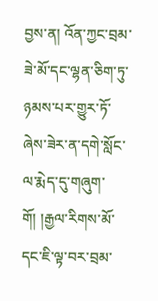བྱས་ན། འོན་ཀྱང་བྲམ་ཟེ་མོ་དང་ལྷན་ཅིག་ཏུ་ཉམས་པར་གྱུར་ཏོ་ཞེས་ཟེར་ན་དགེ་སློང་ལ་རྨེད་དུ་གཞུག་གོ། །རྒྱལ་རིགས་མོ་དང་ཇི་ལྟ་བར་བྲམ་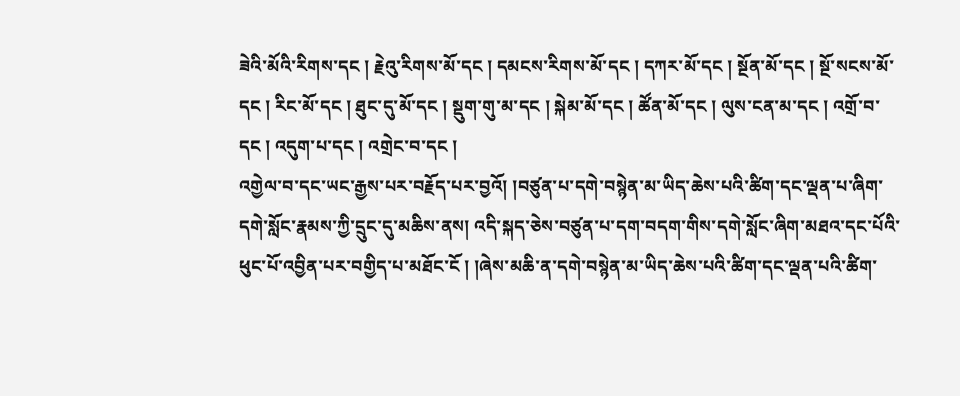ཟེའི་མོའི་རིགས་དང ། རྗེའུ་རིགས་མོ་དང ། དམངས་རིགས་མོ་དང ། དཀར་མོ་དང ། སྔོན་མོ་དང ། སྔོ་སངས་མོ་དང ། རིང་མོ་དང ། ཐུང་དུ་མོ་དང ། སྡུག་གུ་མ་དང ། སྐེམ་མོ་དང ། ཚོན་མོ་དང ། ལུས་ངན་མ་དང ། འགྲོ་བ་དང ། འདུག་པ་དང ། འགྲེང་བ་དང །
འགྱེལ་བ་དང་ཡང་རྒྱས་པར་བརྗོད་པར་བྱའོ། །བཙུན་པ་དགེ་བསྙེན་མ་ཡིད་ཆེས་པའི་ཚིག་དང་ལྡན་པ་ཞིག་དགེ་སློང་རྣམས་ཀྱི་དྲུང་དུ་མཆིས་ནས། འདི་སྐད་ཅེས་བཙུན་པ་དག་བདག་གིས་དགེ་སློང་ཞིག་མཐའ་དང་པོའི་ཕུང་པོ་འབྱིན་པར་བགྱིད་པ་མཐོང་ངོ ། །ཞེས་མཆི་ན་དགེ་བསྙེན་མ་ཡིད་ཆེས་པའི་ཚིག་དང་ལྡན་པའི་ཚིག་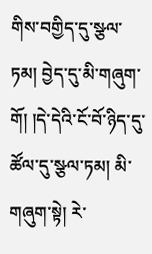གིས་བགྱིད་དུ་སྩལ་ཏམ། བྱེད་དུ་མི་གཞུག་གོ། །དེ་དེའི་ངོ་བོ་ཉིད་དུ་ཚོལ་དུ་སྩལ་ཏམ། མི་གཞུག་སྟེ། རེ་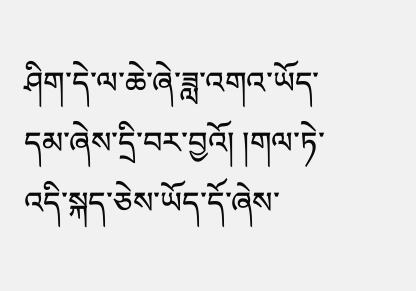ཤིག་དེ་ལ་ཆེ་ཞེ་ཟླ་འགའ་ཡོད་དམ་ཞེས་དྲི་བར་བྱའོ། །གལ་ཏེ་འདི་སྐད་ཅེས་ཡོད་དོ་ཞེས་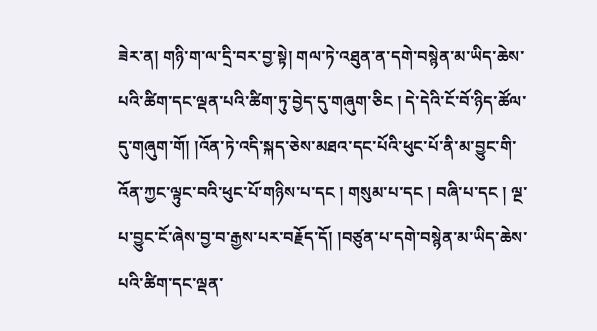ཟེར་ན། གཉི་ག་ལ་དྲི་བར་བྱ་སྟེ། གལ་ཏེ་འཐུན་ན་དགེ་བསྙེན་མ་ཡིད་ཆེས་པའི་ཚིག་དང་ལྡན་པའི་ཚིག་ཏུ་བྱེད་དུ་གཞུག་ཅིང ། དེ་དེའི་ངོ་བོ་ཉིད་ཚོལ་དུ་གཞུག་གོ། །འོན་ཏེ་འདི་སྐད་ཅེས་མཐའ་དང་པོའི་ཕུང་པོ་ནི་མ་བྱུང་གི་འོན་ཀྱང་ལྟུང་བའི་ཕུང་པོ་གཉིས་པ་དང ། གསུམ་པ་དང ། བཞི་པ་དང ། ལྔ་པ་བྱུང་ངོ་ཞེས་བྱ་བ་རྒྱས་པར་བརྗོད་དོ། །བཙུན་པ་དགེ་བསྙེན་མ་ཡིད་ཆེས་པའི་ཚིག་དང་ལྡན་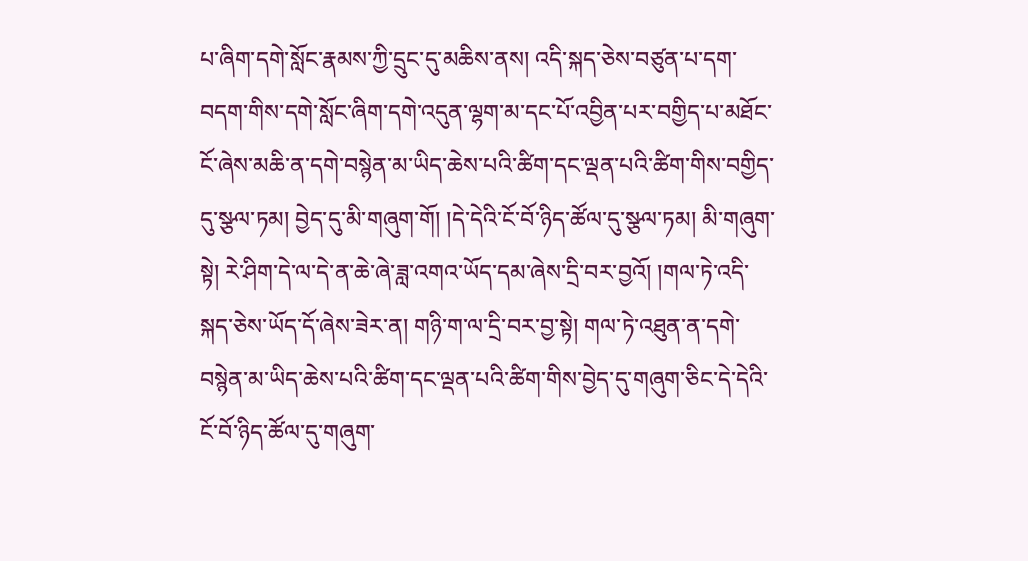པ་ཞིག་དགེ་སློང་རྣམས་ཀྱི་དྲུང་དུ་མཆིས་ནས། འདི་སྐད་ཅེས་བཙུན་པ་དག་བདག་གིས་དགེ་སློང་ཞིག་དགེ་འདུན་ལྷག་མ་དང་པོ་འབྱིན་པར་བགྱིད་པ་མཐོང་ངོ་ཞེས་མཆི་ན་དགེ་བསྙེན་མ་ཡིད་ཆེས་པའི་ཚིག་དང་ལྡན་པའི་ཚིག་གིས་བགྱིད་དུ་སྩལ་ཏམ། བྱེད་དུ་མི་གཞུག་གོ། །དེ་དེའི་ངོ་བོ་ཉིད་ཚོལ་དུ་སྩལ་ཏམ། མི་གཞུག་སྟེ། རེ་ཤིག་དེ་ལ་དེ་ན་ཆེ་ཞེ་ཟླ་འགའ་ཡོད་དམ་ཞེས་དྲི་བར་བྱའོ། །གལ་ཏེ་འདི་སྐད་ཅེས་ཡོད་དོ་ཞེས་ཟེར་ན། གཉི་ག་ལ་དྲི་བར་བྱ་སྟེ། གལ་ཏེ་འཐུན་ན་དགེ་བསྙེན་མ་ཡིད་ཆེས་པའི་ཚིག་དང་ལྡན་པའི་ཚིག་གིས་བྱེད་དུ་གཞུག་ཅིང་དེ་དེའི་ངོ་བོ་ཉིད་ཚོལ་དུ་གཞུག་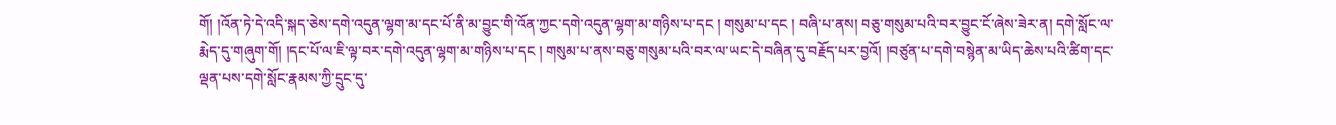གོ། །འོན་ཏེ་དེ་འདི་སྐད་ཅེས་དགེ་འདུན་ལྷག་མ་དང་པོ་ནི་མ་བྱུང་གི་འོན་ཀྱང་དགེ་འདུན་ལྷག་མ་གཉིས་པ་དང ། གསུམ་པ་དང ། བཞི་པ་ནས། བཅུ་གསུམ་པའི་བར་བྱུང་ངོ་ཞེས་ཟེར་ན། དགེ་སློང་ལ་རྨེད་དུ་གཞུག་གོ། །དང་པོ་ལ་ཇི་ལྟ་བར་དགེ་འདུན་ལྷག་མ་གཉིས་པ་དང ། གསུམ་པ་ནས་བཅུ་གསུམ་པའི་བར་ལ་ཡང་དེ་བཞིན་དུ་བརྗོད་པར་བྱའོ། །བཙུན་པ་དགེ་བསྙེན་མ་ཡིད་ཆེས་པའི་ཚིག་དང་ལྡན་པས་དགེ་སློང་རྣམས་ཀྱི་དྲུང་དུ་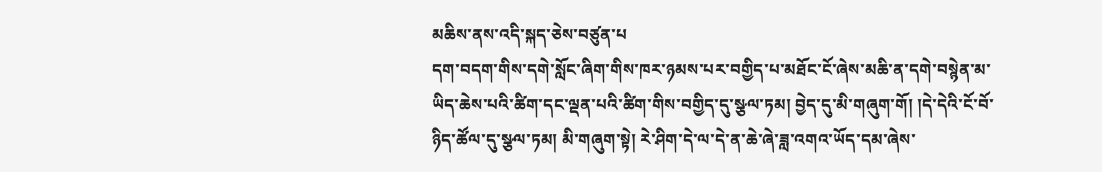མཆིས་ནས་འདི་སྐད་ཅེས་བཙུན་པ
དག་བདག་གིས་དགེ་སློང་ཞིག་གིས་ཁར་ཉམས་པར་བགྱིད་པ་མཐོང་ངོ་ཞེས་མཆི་ན་དགེ་བསྙེན་མ་ཡིད་ཆེས་པའི་ཚིག་དང་ལྡན་པའི་ཚིག་གིས་བགྱིད་དུ་སྩལ་ཏམ། བྱེད་དུ་མི་གཞུག་གོ། །དེ་དེའི་ངོ་བོ་ཉིད་ཚོལ་དུ་སྩལ་ཏམ། མི་གཞུག་སྟེ། རེ་ཤིག་དེ་ལ་དེ་ན་ཆེ་ཞེ་ཟླ་འགའ་ཡོད་དམ་ཞེས་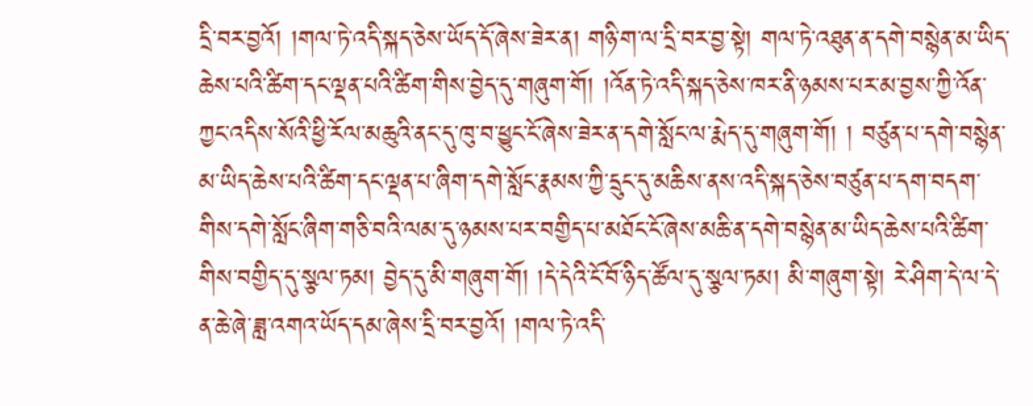དྲི་བར་བྱའོ། །གལ་ཏེ་འདི་སྐད་ཅེས་ཡོད་དོ་ཞེས་ཟེར་ན། གཉི་ག་ལ་དྲི་བར་བྱ་སྟེ། གལ་ཏེ་འཐུན་ན་དགེ་བསྙེན་མ་ཡིད་ཆེས་པའི་ཚིག་དང་ལྡན་པའི་ཚིག་གིས་བྱེད་དུ་གཞུག་གོ། །འོན་ཏེ་འདི་སྐད་ཅེས་ཁར་ནི་ཉམས་པར་མ་བྱས་ཀྱི་འོན་ཀྱང་འདིས་སོའི་ཕྱི་རོལ་མཆུའི་ནང་དུ་ཁུ་བ་ཕྱུང་ངོ་ཞེས་ཟེར་ན་དགེ་སློང་ལ་རྨེད་དུ་གཞུག་གོ། ། བཙུན་པ་དགེ་བསྙེན་མ་ཡིད་ཆེས་པའི་ཚིག་དང་ལྡན་པ་ཞིག་དགེ་སློང་རྣམས་ཀྱི་དྲུང་དུ་མཆིས་ནས་འདི་སྐད་ཅེས་བཙུན་པ་དག་བདག་གིས་དགེ་སློང་ཞིག་གཅི་བའི་ལམ་དུ་ཉམས་པར་བགྱིད་པ་མཐོང་ངོ་ཞེས་མཆི་ན་དགེ་བསྙེན་མ་ཡིད་ཆེས་པའི་ཚིག་གིས་བགྱིད་དུ་སྩལ་ཏམ། བྱེད་དུ་མི་གཞུག་གོ། །དེ་དེའི་ངོ་བོ་ཉིད་ཚོལ་དུ་སྩལ་ཏམ། མི་གཞུག་སྟེ། རེ་ཤིག་དེ་ལ་དེ་ན་ཆེ་ཞེ་ཟླ་འགའ་ཡོད་དམ་ཞེས་དྲི་བར་བྱའོ། །གལ་ཏེ་འདི་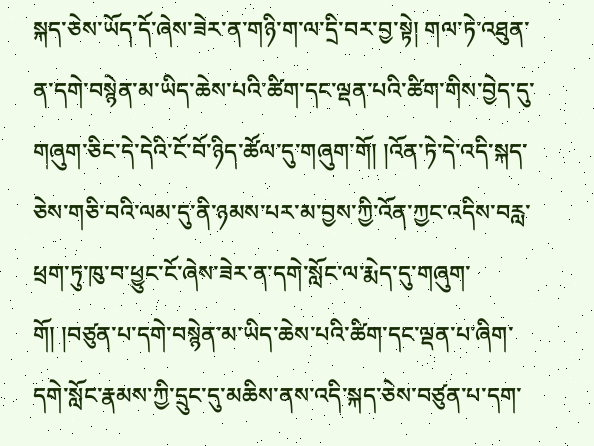སྐད་ཅེས་ཡོད་དོ་ཞེས་ཟེར་ན་གཉི་ག་ལ་དྲི་བར་བྱ་སྟེ། གལ་ཏེ་འཐུན་ན་དགེ་བསྙེན་མ་ཡིད་ཆེས་པའི་ཚིག་དང་ལྡན་པའི་ཚིག་གིས་བྱེད་དུ་གཞུག་ཅིང་དེ་དེའི་ངོ་བོ་ཉིད་ཚོལ་དུ་གཞུག་གོ། །འོན་ཏེ་དེ་འདི་སྐད་ཅེས་གཅི་བའི་ལམ་དུ་ནི་ཉམས་པར་མ་བྱས་ཀྱི་འོན་ཀྱང་འདིས་བརླ་ཕྲག་ཏུ་ཁུ་བ་ཕྱུང་ངོ་ཞེས་ཟེར་ན་དགེ་སློང་ལ་རྨེད་དུ་གཞུག་གོ། །བཙུན་པ་དགེ་བསྙེན་མ་ཡིད་ཆེས་པའི་ཚིག་དང་ལྡན་པ་ཞིག་དགེ་སློང་རྣམས་ཀྱི་དྲུང་དུ་མཆིས་ནས་འདི་སྐད་ཅེས་བཙུན་པ་དག་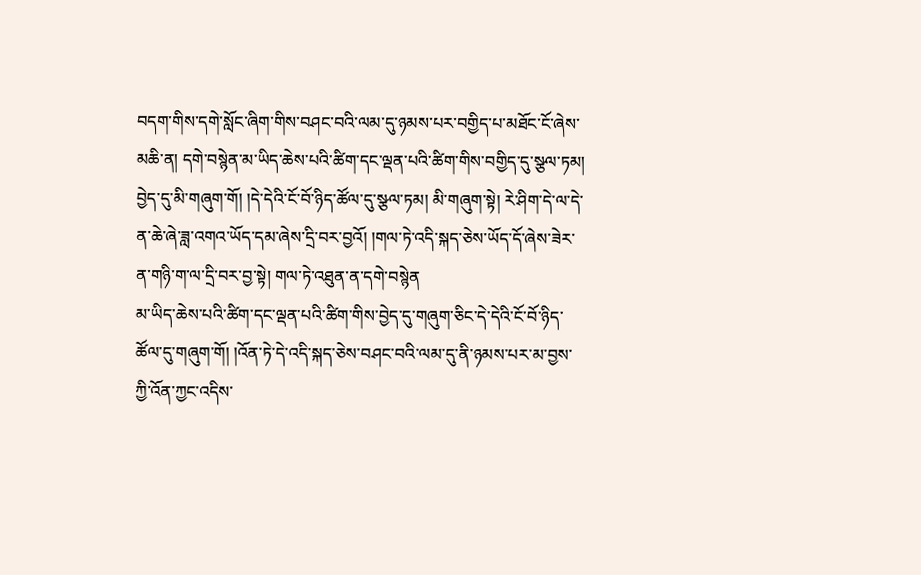བདག་གིས་དགེ་སློང་ཞིག་གིས་བཤང་བའི་ལམ་དུ་ཉམས་པར་བགྱིད་པ་མཐོང་ངོ་ཞེས་མཆི་ན། དགེ་བསྙེན་མ་ཡིད་ཆེས་པའི་ཚིག་དང་ལྡན་པའི་ཚིག་གིས་བགྱིད་དུ་སྩལ་ཏམ། བྱེད་དུ་མི་གཞུག་གོ། །དེ་དེའི་ངོ་བོ་ཉིད་ཚོལ་དུ་སྩལ་ཏམ། མི་གཞུག་སྟེ། རེ་ཤིག་དེ་ལ་དེ་ན་ཆེ་ཞེ་ཟླ་འགའ་ཡོད་དམ་ཞེས་དྲི་བར་བྱའོ། །གལ་ཏེ་འདི་སྐད་ཅེས་ཡོད་དོ་ཞེས་ཟེར་ན་གཉི་ག་ལ་དྲི་བར་བྱ་སྟེ། གལ་ཏེ་འཐུན་ན་དགེ་བསྙེན
མ་ཡིད་ཆེས་པའི་ཚིག་དང་ལྡན་པའི་ཚིག་གིས་བྱེད་དུ་གཞུག་ཅིང་དེ་དེའི་ངོ་བོ་ཉིད་ཚོལ་དུ་གཞུག་གོ། །འོན་ཏེ་དེ་འདི་སྐད་ཅེས་བཤང་བའི་ལམ་དུ་ནི་ཉམས་པར་མ་བྱས་ཀྱི་འོན་ཀྱང་འདིས་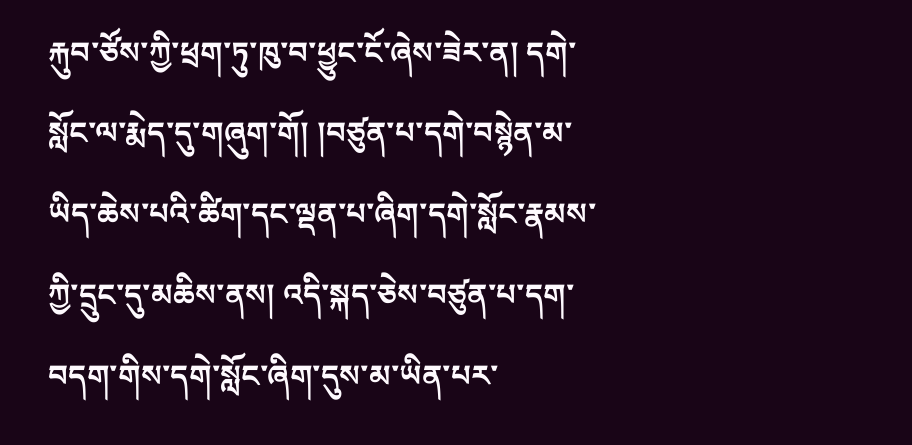རྐུབ་ཙོས་ཀྱི་ཕྲག་ཏུ་ཁུ་བ་ཕྱུང་ངོ་ཞེས་ཟེར་ན། དགེ་སློང་ལ་རྨེད་དུ་གཞུག་གོ། །བཙུན་པ་དགེ་བསྙེན་མ་ཡིད་ཆེས་པའི་ཚིག་དང་ལྡན་པ་ཞིག་དགེ་སློང་རྣམས་ཀྱི་དྲུང་དུ་མཆིས་ནས། འདི་སྐད་ཅེས་བཙུན་པ་དག་བདག་གིས་དགེ་སློང་ཞིག་དུས་མ་ཡིན་པར་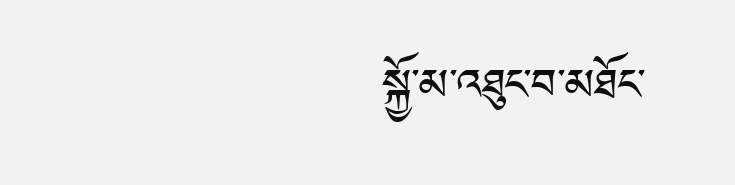སྐྱོ་མ་འཐུང་བ་མཐོང་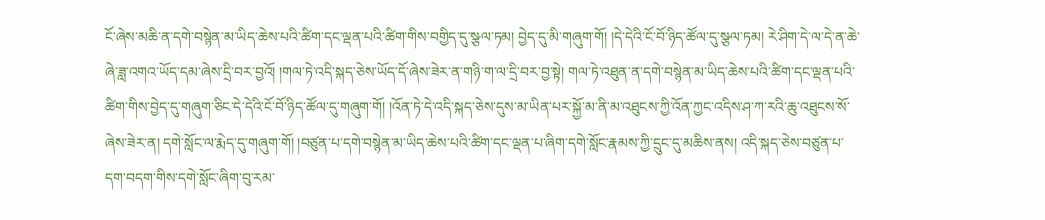ངོ་ཞེས་མཆི་ན་དགེ་བསྙེན་མ་ཡིད་ཆེས་པའི་ཚིག་དང་ལྡན་པའི་ཚིག་གིས་བགྱིད་དུ་སྩལ་ཏམ། བྱེད་དུ་མི་གཞུག་གོ། །དེ་དེའི་ངོ་བོ་ཉིད་ཚོལ་དུ་སྩལ་ཏམ། རེ་ཤིག་དེ་ལ་དེ་ན་ཆེ་ཞེ་ཟླ་འགའ་ཡོད་དམ་ཞེས་དྲི་བར་བྱའོ། །གལ་ཏེ་འདི་སྐད་ཅེས་ཡོད་དོ་ཞེས་ཟེར་ན་གཉི་ག་ལ་དྲི་བར་བྱ་སྟེ། གལ་ཏེ་འཐུན་ན་དགེ་བསྙེན་མ་ཡིད་ཆེས་པའི་ཚིག་དང་ལྡན་པའི་ཚིག་གིས་བྱེད་དུ་གཞུག་ཅིང་དེ་དེའི་ངོ་བོ་ཉིད་ཚོལ་དུ་གཞུག་གོ། །འོན་ཏེ་དེ་འདི་སྐད་ཅེས་དུས་མ་ཡིན་པར་སྐྱོ་མ་ནི་མ་འཐུངས་ཀྱི་འོན་ཀྱང་འདིས་ཤ་ཀ་རའི་ཆུ་འཐུངས་སོ་ཞེས་ཟེར་ན། དགེ་སློང་ལ་རྨེད་དུ་གཞུག་གོ། །བཙུན་པ་དགེ་བསྙེན་མ་ཡིད་ཆེས་པའི་ཚིག་དང་ལྡན་པ་ཞིག་དགེ་སློང་རྣམས་ཀྱི་དྲུང་དུ་མཆིས་ནས། འདི་སྐད་ཅེས་བཙུན་པ་དག་བདག་གིས་དགེ་སློང་ཞིག་བུ་རམ་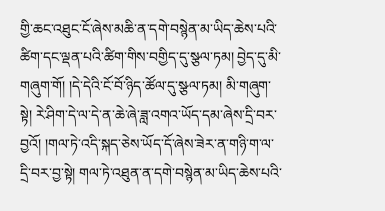གྱི་ཆང་འཐུང་ངོ་ཞེས་མཆི་ན་དགེ་བསྙེན་མ་ཡིད་ཆེས་པའི་ཚིག་དང་ལྡན་པའི་ཚིག་གིས་བགྱིད་དུ་སྩལ་ཏམ། བྱེད་དུ་མི་གཞུག་གོ། །དེ་དེའི་ངོ་བོ་ཉིད་ཚོལ་དུ་སྩལ་ཏམ། མི་གཞུག་སྟེ། རེ་ཤིག་དེ་ལ་དེ་ན་ཆེ་ཞེ་ཟླ་འགའ་ཡོད་དམ་ཞེས་དྲི་བར་བྱའོ། །གལ་ཏེ་འདི་སྐད་ཅེས་ཡོད་དོ་ཞེས་ཟེར་ན་གཉི་ག་ལ་དྲི་བར་བྱ་སྟེ། གལ་ཏེ་འཐུན་ན་དགེ་བསྙེན་མ་ཡིད་ཆེས་པའི་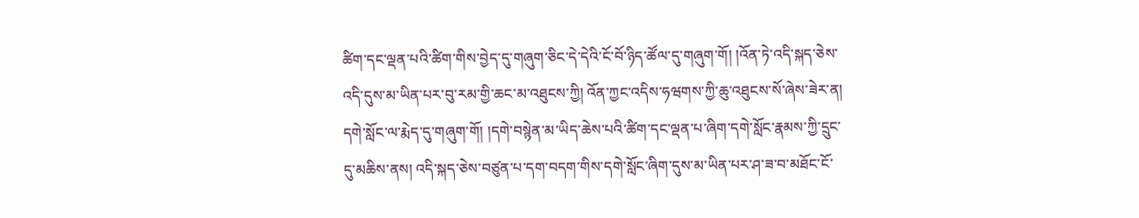ཚིག་དང་ལྡན་པའི་ཚིག་གིས་བྱེད་དུ་གཞུག་ཅིང་དེ་དེའི་ངོ་བོ་ཉིད་ཚོལ་དུ་གཞུག་གོ། །འོན་ཏེ་འདི་སྐད་ཅེས་འདི་དུས་མ་ཡིན་པར་བུ་རམ་གྱི་ཆང་མ་འཐུངས་ཀྱི། འོན་ཀྱང་འདིས་ཧཝགས་ཀྱི་ཆུ་འཐུངས་སོ་ཞེས་ཟེར་ན། དགེ་སློང་ལ་རྨེད་དུ་གཞུག་གོ། །དགེ་བསྙེན་མ་ཡིད་ཆེས་པའི་ཚིག་དང་ལྡན་པ་ཞིག་དགེ་སློང་རྣམས་ཀྱི་དྲུང་དུ་མཆིས་ནས། འདི་སྐད་ཅེས་བཙུན་པ་དག་བདག་གིས་དགེ་སློང་ཞིག་དུས་མ་ཡིན་པར་ཤ་ཟ་བ་མཐོང་ངོ་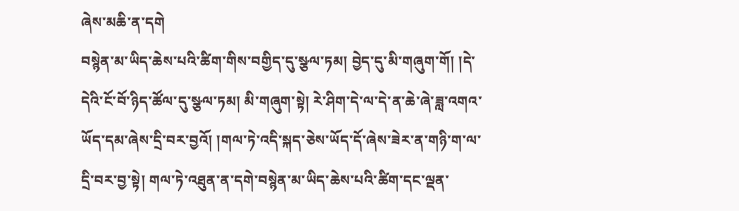ཞེས་མཆི་ན་དགེ
བསྙེན་མ་ཡིད་ཆེས་པའི་ཚིག་གིས་བགྱིད་དུ་སྩལ་ཏམ། བྱེད་དུ་མི་གཞུག་གོ། །དེ་དེའི་ངོ་བོ་ཉིད་ཚོལ་དུ་སྩལ་ཏམ། མི་གཞུག་སྟེ། རེ་ཤིག་དེ་ལ་དེ་ན་ཆེ་ཞེ་ཟླ་འགའ་ཡོད་དམ་ཞེས་དྲི་བར་བྱའོ། །གལ་ཏེ་འདི་སྐད་ཅེས་ཡོད་དོ་ཞེས་ཟེར་ན་གཉི་ག་ལ་དྲི་བར་བྱ་སྟེ། གལ་ཏེ་འཐུན་ན་དགེ་བསྙེན་མ་ཡིད་ཆེས་པའི་ཚིག་དང་ལྡན་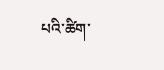པའི་ཚིག་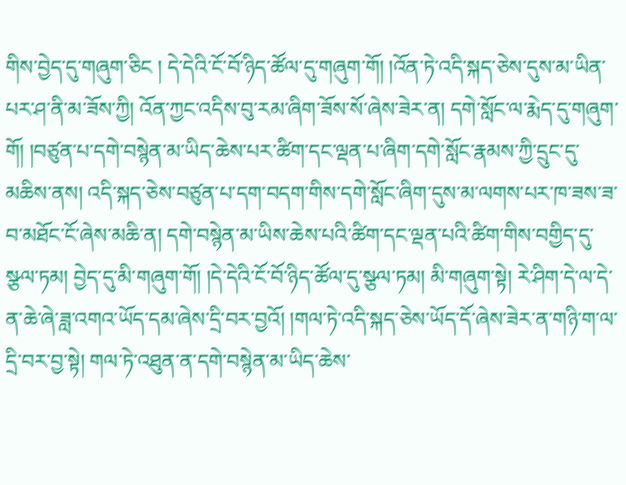གིས་བྱེད་དུ་གཞུག་ཅིང ། དེ་དེའི་ངོ་བོ་ཉིད་ཚོལ་དུ་གཞུག་གོ། །འོན་ཏེ་འདི་སྐད་ཅེས་དུས་མ་ཡིན་པར་ཤ་ནི་མ་ཟོས་ཀྱི། འོན་ཀྱང་འདིས་བུ་རམ་ཞིག་ཟོས་སོ་ཞེས་ཟེར་ན། དགེ་སློང་ལ་རྨེད་དུ་གཞུག་གོ། །བཙུན་པ་དགེ་བསྙེན་མ་ཡིད་ཆེས་པར་ཚིག་དང་ལྡན་པ་ཞིག་དགེ་སློང་རྣམས་ཀྱི་དྲུང་དུ་མཆིས་ནས། འདི་སྐད་ཅེས་བཙུན་པ་དག་བདག་གིས་དགེ་སློང་ཞིག་དུས་མ་ལགས་པར་ཁ་ཟས་ཟ་བ་མཐོང་ངོ་ཞེས་མཆི་ན། དགེ་བསྙེན་མ་ཡིས་ཆེས་པའི་ཚིག་དང་ལྡན་པའི་ཚིག་གིས་བགྱིད་དུ་སྩལ་ཏམ། བྱེད་དུ་མི་གཞུག་གོ། །དེ་དེའི་ངོ་བོ་ཉིད་ཚོལ་དུ་སྩལ་ཏམ། མི་གཞུག་སྟེ། རེ་ཤིག་དེ་ལ་དེ་ན་ཆེ་ཞེ་ཟླ་འགའ་ཡོད་དམ་ཞེས་དྲི་བར་བྱའོ། །གལ་ཏེ་འདི་སྐད་ཅེས་ཡོད་དོ་ཞེས་ཟེར་ན་གཉི་ག་ལ་དྲི་བར་བྱ་སྟེ། གལ་ཏེ་འཐུན་ན་དགེ་བསྙེན་མ་ཡིད་ཆེས་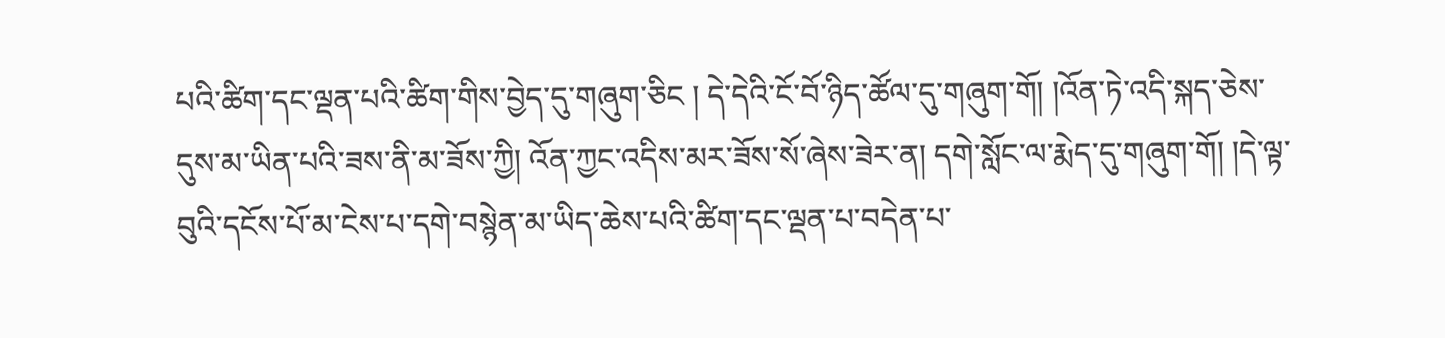པའི་ཚིག་དང་ལྡན་པའི་ཚིག་གིས་བྱེད་དུ་གཞུག་ཅིང ། དེ་དེའི་ངོ་བོ་ཉིད་ཚོལ་དུ་གཞུག་གོ། །འོན་ཏེ་འདི་སྐད་ཅེས་དུས་མ་ཡིན་པའི་ཟས་ནི་མ་ཟོས་ཀྱི། འོན་ཀྱང་འདིས་མར་ཟོས་སོ་ཞེས་ཟེར་ན། དགེ་སློང་ལ་རྨེད་དུ་གཞུག་གོ། །དེ་ལྟ་བུའི་དངོས་པོ་མ་ངེས་པ་དགེ་བསྙེན་མ་ཡིད་ཆེས་པའི་ཚིག་དང་ལྡན་པ་བདེན་པ་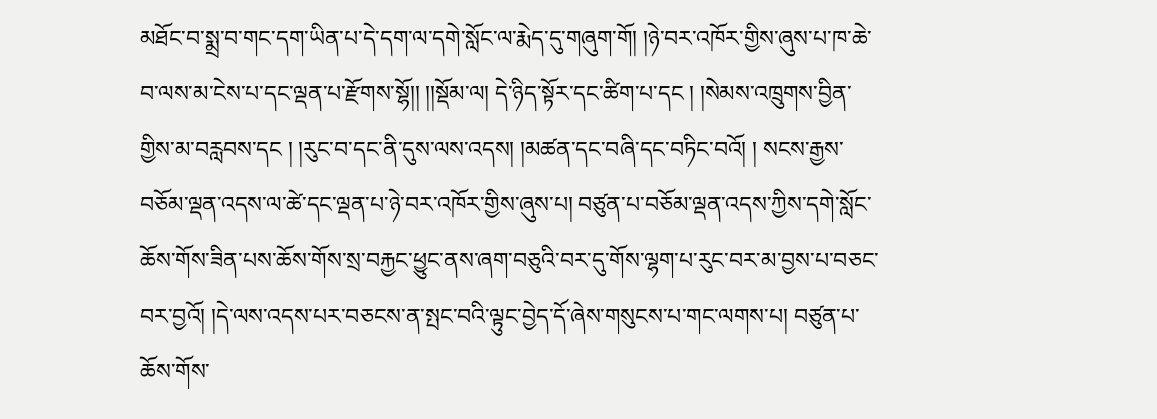མཐོང་བ་སྨྲ་བ་གང་དག་ཡིན་པ་དེ་དག་ལ་དགེ་སློང་ལ་རྨེད་དུ་གཞུག་གོ། །ཉེ་བར་འཁོར་གྱིས་ཞུས་པ་ཁ་ཆེ་བ་ལས་མ་ངེས་པ་དང་ལྡན་པ་རྫོགས་སྷོ།། །།སྡོམ་ལ། དེ་ཉིད་སྟོར་དང་ཚིག་པ་དང ། །སེམས་འཁྲུགས་བྱིན་གྱིས་མ་བརླབས་དང ། །རུང་བ་དང་ནི་དུས་ལས་འདས། །མཚན་དང་བཞི་དང་བཏིང་བའོ། ། སངས་རྒྱས་བཅོམ་ལྡན་འདས་ལ་ཚེ་དང་ལྡན་པ་ཉེ་བར་འཁོར་གྱིས་ཞུས་པ། བཙུན་པ་བཅོམ་ལྡན་འདས་ཀྱིས་དགེ་སློང་ཆོས་གོས་ཟིན་པས་ཆོས་གོས་སྲ་བརྐྱང་ཕྱུང་ནས་ཞག་བཅུའི་བར་དུ་གོས་ལྷག་པ་རུང་བར་མ་བྱས་པ་བཅང་བར་བྱའོ། །དེ་ལས་འདས་པར་བཅངས་ན་སྤང་བའི་ལྟུང་བྱེད་དོ་ཞེས་གསུངས་པ་གང་ལགས་པ། བཙུན་པ་ཆོས་གོས་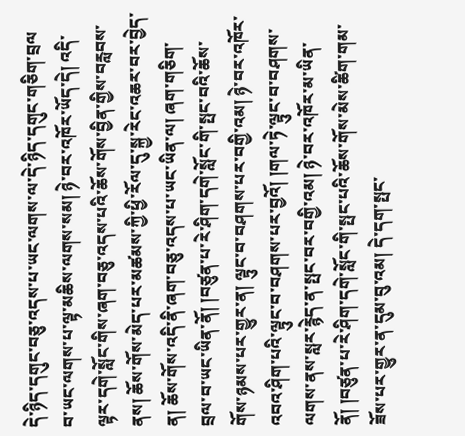དེ་ཉིད་དགུང་བཅུ་འདས་པ་ཡང་ལགས་ལ་དེ་ཉིད་དགུང་གཅིག་བྲལ
བ་ཡང་ལགས་པ་ལྟ་མཆིས་ལགས་སམ། ཉེ་བར་འཁོར་ཡོད་དེ། འདི་ལྟར་དགེ་སློང་གིས་ཞག་བཅུ་འདས་པའི་ཆོས་གོས་བྱིན་གྱིས་བརླབས་ནས། ཆོས་གོས་མེད་པར་མཚམས་ཀྱི་ཕྱི་རོལ་དུ་སྐྱ་རེང་འཆར་བར་བྱེད་ན། ཆོས་གོས་འདི་ནི་ཞག་བཅུ་འདས་པ་ཡང་ཡིན་ལ། ཞག་གཅིག་བྲལ་བ་ཡང་ཡིན་ནོ། །བཙུན་པ་རེ་ཤིག་དགེ་སློང་གི་སྤང་བའི་ཆོས་གོས་ཉམས་པར་གྱུར་ན། ལྟུང་བ་བཤགས་པར་བགྱི་འམ། ཉེ་བར་འཁོར་འབའ་ཤིག་པའི་ལྟུང་བ་བཤགས་པར་བྱའོ། །གལ་ཏེ་ལྟུང་བ་བཤགས་ལགས་ནས་སླར་རྙེད་ན་སྤང་བར་བགྱི་འམ། ཉེ་བར་འཁོར་མ་ཡིན་ནོ། །བཙུན་པ་རེ་ཤིག་དགེ་སློང་གི་སྤང་པའི་ཆོས་གོས་མེས་ཚིག་གམ་ཟོས་པར་གྱུར་ན་དུམ་བུ་འམ། དེ་དག་སྤང་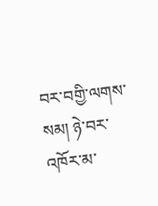བར་བགྱི་ལགས་སམ། ཉེ་བར་འཁོར་མ་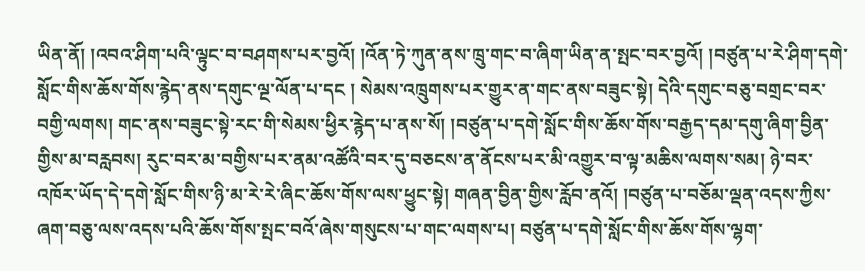ཡིན་ནོ། །འབའ་ཤིག་པའི་ལྟུང་བ་བཤགས་པར་བྱའོ། །འོན་ཏེ་ཀུན་ནས་ཁྲུ་གང་བ་ཞིག་ཡིན་ན་སྤང་བར་བྱའོ། །བཙུན་པ་རེ་ཤིག་དགེ་སློང་གིས་ཆོས་གོས་རྙེད་ནས་དགུང་ལྔ་ལོན་པ་དང ། སེམས་འཁྲུགས་པར་གྱུར་ན་གང་ནས་བཟུང་སྟེ། དེའི་དགུང་བཅུ་བགྲང་བར་བགྱི་ལགས། གང་ནས་བཟུང་སྟེ་རང་གི་སེམས་ཕྱིར་རྙེད་པ་ནས་སོ། །བཙུན་པ་དགེ་སློང་གིས་ཆོས་གོས་བརྒྱད་དམ་དགུ་ཞིག་བྱིན་གྱིས་མ་བརླབས། རུང་བར་མ་བགྱིས་པར་ནམ་འཚོའི་བར་དུ་བཅངས་ན་ནོངས་པར་མི་འགྱུར་བ་ལྟ་མཆིས་ལགས་སམ། ཉེ་བར་འཁོར་ཡོད་དེ་དགེ་སློང་གིས་ཉི་མ་རེ་རེ་ཞིང་ཆོས་གོས་ལས་ཕྱུང་སྟེ། གཞན་བྱིན་གྱིས་རློབ་ནའོ། །བཙུན་པ་བཅོམ་ལྡན་འདས་ཀྱིས་ཞག་བཅུ་ལས་འདས་པའི་ཆོས་གོས་སྤང་བའོ་ཞེས་གསུངས་པ་གང་ལགས་པ། བཙུན་པ་དགེ་སློང་གིས་ཆོས་གོས་ལྷག་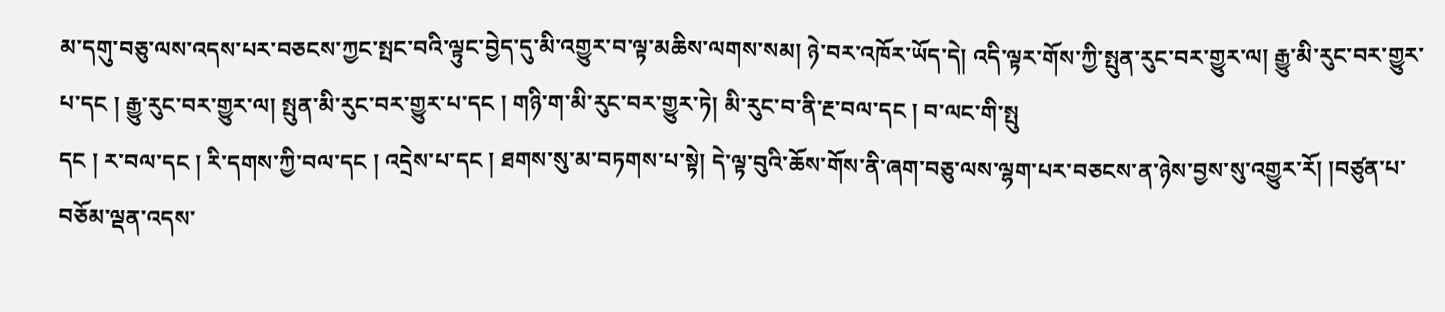མ་དགུ་བཅུ་ལས་འདས་པར་བཅངས་ཀྱང་སྤང་བའི་ལྟུང་བྱེད་དུ་མི་འགྱུར་བ་ལྟ་མཆིས་ལགས་སམ། ཉེ་བར་འཁོར་ཡོད་དེ། འདི་ལྟར་གོས་ཀྱི་སྤུན་རུང་བར་གྱུར་ལ། རྒྱུ་མི་རུང་བར་གྱུར་པ་དང ། རྒྱུ་རུང་བར་གྱུར་ལ། སྤུན་མི་རུང་བར་གྱུར་པ་དང ། གཉི་ག་མི་རུང་བར་གྱུར་ཏེ། མི་རུང་བ་ནི་རྔ་བལ་དང ། བ་ལང་གི་སྤུ
དང ། ར་བལ་དང ། རི་དགས་ཀྱི་བལ་དང ། འདྲེས་པ་དང ། ཐགས་སུ་མ་བཏགས་པ་སྟེ། དེ་ལྟ་བུའི་ཆོས་གོས་ནི་ཞག་བཅུ་ལས་ལྷག་པར་བཅངས་ན་ཉེས་བྱས་སུ་འགྱུར་རོ། །བཙུན་པ་བཅོམ་ལྡན་འདས་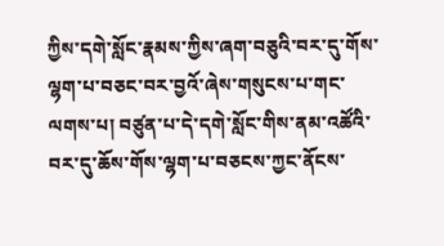ཀྱིས་དགེ་སློང་རྣམས་ཀྱིས་ཞག་བཅུའི་བར་དུ་གོས་ལྷག་པ་བཅང་བར་བྱའོ་ཞེས་གསུངས་པ་གང་ལགས་པ། བཙུན་པ་དེ་དགེ་སློང་གིས་ནམ་འཚོའི་བར་དུ་ཆོས་གོས་ལྷག་པ་བཅངས་ཀྱང་ནོངས་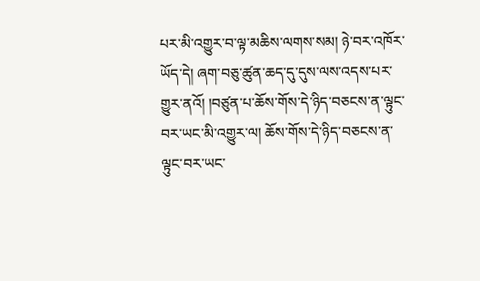པར་མི་འགྱུར་བ་ལྟ་མཆིས་ལགས་སམ། ཉེ་བར་འཁོར་ཡོད་དེ། ཞག་བཅུ་ཚུན་ཆད་དུ་དུས་ལས་འདས་པར་གྱུར་ནའོ། །བཙུན་པ་ཆོས་གོས་དེ་ཉིད་བཅངས་ན་ལྟུང་བར་ཡང་མི་འགྱུར་ལ། ཆོས་གོས་དེ་ཉིད་བཅངས་ན་ལྟུང་བར་ཡང་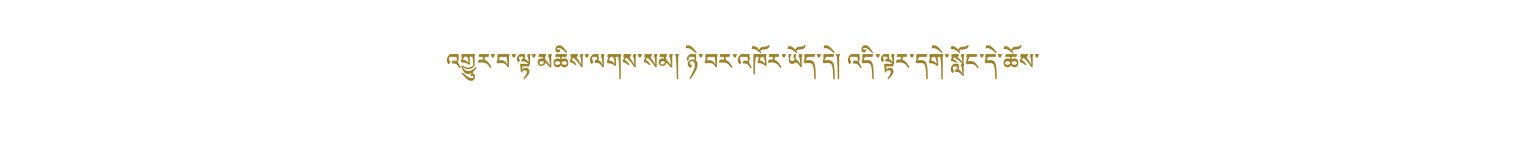འགྱུར་བ་ལྟ་མཆིས་ལགས་སམ། ཉེ་བར་འཁོར་ཡོད་དེ། འདི་ལྟར་དགེ་སློང་དེ་ཆོས་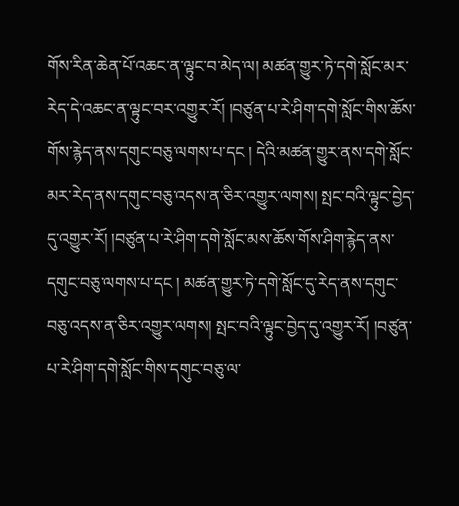གོས་རིན་ཆེན་པོ་འཆང་ན་ལྟུང་བ་མེད་ལ། མཚན་གྱུར་ཏེ་དགེ་སློང་མར་རེད་དེ་འཆང་ན་ལྟུང་བར་འགྱུར་རོ། །བཙུན་པ་རེ་ཤིག་དགེ་སློང་གིས་ཆོས་གོས་རྙེད་ནས་དགུང་བཅུ་ལགས་པ་དང ། དེའི་མཚན་གྱུར་ནས་དགེ་སློང་མར་རེད་ནས་དགུང་བཅུ་འདས་ན་ཅིར་འགྱུར་ལགས། སྤང་བའི་ལྟུང་བྱེད་དུ་འགྱུར་རོ། །བཙུན་པ་རེ་ཤིག་དགེ་སློང་མས་ཆོས་གོས་ཤིག་རྙེད་ནས་དགུང་བཅུ་ལགས་པ་དང ། མཚན་གྱུར་ཏེ་དགེ་སློང་དུ་རེད་ནས་དགུང་བཅུ་འདས་ན་ཅིར་འགྱུར་ལགས། སྤང་བའི་ལྟུང་བྱེད་དུ་འགྱུར་རོ། །བཙུན་པ་རེ་ཤིག་དགེ་སློང་གིས་དགུང་བཅུ་ལ་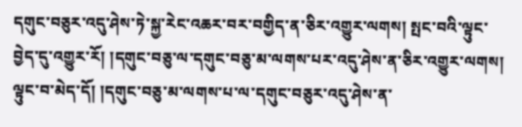དགུང་བཅུར་འདུ་ཤེས་ཏེ་སྐྱ་རེང་འཆར་བར་བགྱིད་ན་ཅིར་འགྱུར་ལགས། སྤང་བའི་ལྟུང་བྱེད་དུ་འགྱུར་རོ། །དགུང་བཅུ་ལ་དགུང་བཅུ་མ་ལགས་པར་འདུ་ཤེས་ན་ཅིར་འགྱུར་ལགས། ལྟུང་བ་མེད་དོ། །དགུང་བཅུ་མ་ལགས་པ་ལ་དགུང་བཅུར་འདུ་ཤེས་ན་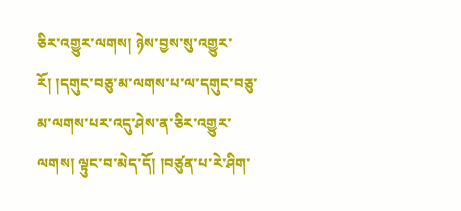ཅིར་འགྱུར་ལགས། ཉེས་བྱས་སུ་འགྱུར་རོ། །དགུང་བཅུ་མ་ལགས་པ་ལ་དགུང་བཅུ་མ་ལགས་པར་འདུ་ཤེས་ན་ཅིར་འགྱུར་ལགས། ལྟུང་བ་མེད་དོ། །བཙུན་པ་རེ་ཤིག་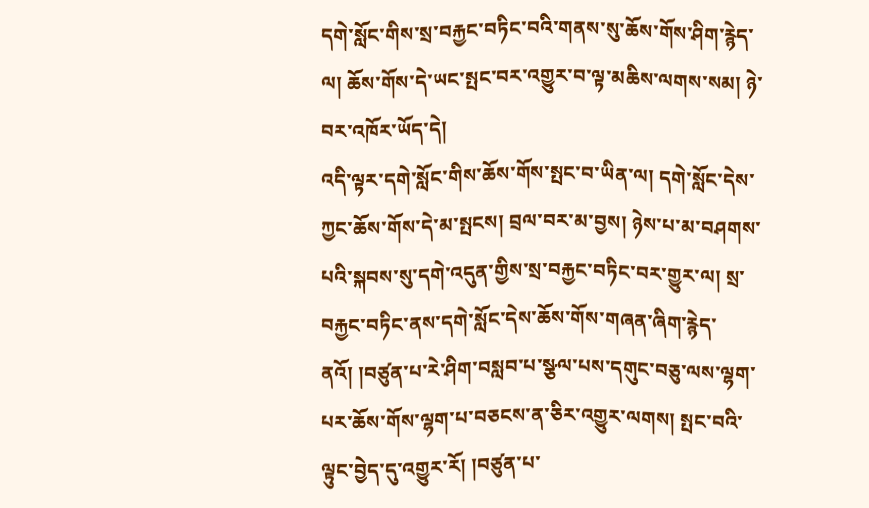དགེ་སློང་གིས་སྲ་བརྐྱང་བཏིང་བའི་གནས་སུ་ཆོས་གོས་ཤིག་རྙེད་ལ། ཆོས་གོས་དེ་ཡང་སྤང་བར་འགྱུར་བ་ལྟ་མཆིས་ལགས་སམ། ཉེ་བར་འཁོར་ཡོད་དེ།
འདི་ལྟར་དགེ་སློང་གིས་ཆོས་གོས་སྤང་བ་ཡིན་ལ། དགེ་སློང་དེས་ཀྱང་ཆོས་གོས་དེ་མ་སྤངས། བྲལ་བར་མ་བྱས། ཉེས་པ་མ་བཤགས་པའི་སྐབས་སུ་དགེ་འདུན་གྱིས་སྲ་བརྐྱང་བཏིང་བར་གྱུར་ལ། སྲ་བརྐྱང་བཏིང་ནས་དགེ་སློང་དེས་ཆོས་གོས་གཞན་ཞིག་རྙེད་ནའོ། །བཙུན་པ་རེ་ཤིག་བསླབ་པ་སྩལ་པས་དགུང་བཅུ་ལས་ལྷག་པར་ཆོས་གོས་ལྷག་པ་བཅངས་ན་ཅིར་འགྱུར་ལགས། སྤང་བའི་ལྟུང་བྱེད་དུ་འགྱུར་རོ། །བཙུན་པ་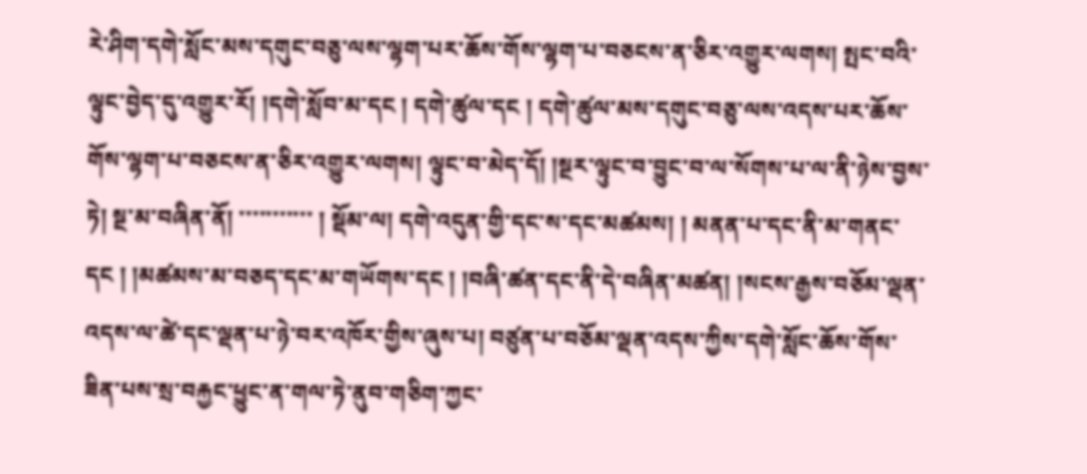རེ་ཤིག་དགེ་སློང་མས་དགུང་བཅུ་ལས་ལྷག་པར་ཆོས་གོས་ལྷག་པ་བཅངས་ན་ཅིར་འགྱུར་ལགས། སྤང་བའི་ལྟུང་བྱེད་དུ་འགྱུར་རོ། །དགེ་སློབ་མ་དང ། དགེ་ཚུལ་དང ། དགེ་ཚུལ་མས་དགུང་བཅུ་ལས་འདས་པར་ཆོས་གོས་ལྷག་པ་བཅངས་ན་ཅིར་འགྱུར་ལགས། ལྟུང་བ་མེད་དོ། །སྔར་ལྟུང་བ་བྱུང་བ་ལ་སོགས་པ་ལ་ནི་ཉེས་བྱས་ཏེ། སྔ་མ་བཞིན་ནོ། ་་་་་་་་་་་ ། སྡོམ་ལ། དགེ་འདུན་གྱི་དང་ས་དང་མཚམས། ། མནན་པ་དང་ནི་མ་གནང་དང ། །མཚམས་མ་བཅད་དང་མ་གཡོགས་དང ། །བཞི་ཚན་དང་ནི་དེ་བཞིན་མཚན། །སངས་རྒྱས་བཅོམ་ལྡན་འདས་ལ་ཚེ་དང་ལྡན་པ་ཉེ་བར་འཁོར་གྱིས་ཞུས་པ། བཙུན་པ་བཅོམ་ལྡན་འདས་ཀྱིས་དགེ་སློང་ཆོས་གོས་ཟིན་པས་སྲ་བརྐྱང་ཕྱུང་ན་གལ་ཏེ་ནུབ་གཅིག་ཀྱང་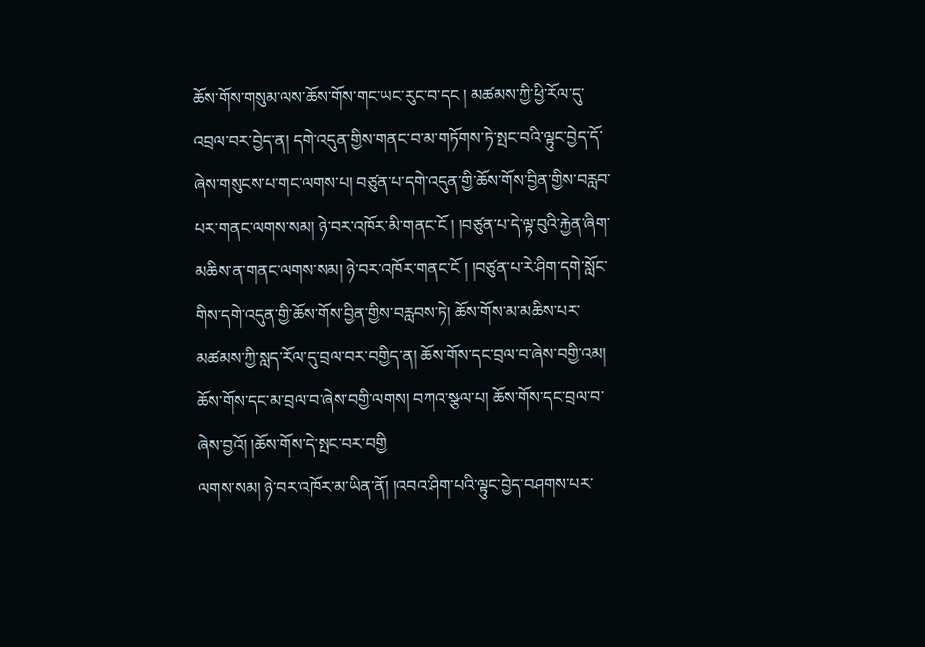ཆོས་གོས་གསུམ་ལས་ཆོས་གོས་གང་ཡང་རུང་བ་དང ། མཚམས་ཀྱི་ཕྱི་རོལ་དུ་འབྲལ་བར་བྱེད་ན། དགེ་འདུན་གྱིས་གནང་བ་མ་གཏོགས་ཏེ་སྤང་བའི་ལྟུང་བྱེད་དོ་ཞེས་གསུངས་པ་གང་ལགས་པ། བཙུན་པ་དགེ་འདུན་གྱི་ཆོས་གོས་བྱིན་གྱིས་བརླབ་པར་གནང་ལགས་སམ། ཉེ་བར་འཁོར་མི་གནང་ངོ ། །བཙུན་པ་དེ་ལྟ་བུའི་རྐྱེན་ཞིག་མཆིས་ན་གནང་ལགས་སམ། ཉེ་བར་འཁོར་གནང་ངོ ། །བཙུན་པ་རེ་ཤིག་དགེ་སློང་གིས་དགེ་འདུན་གྱི་ཆོས་གོས་བྱིན་གྱིས་བརླབས་ཏེ། ཆོས་གོས་མ་མཆིས་པར་མཚམས་ཀྱི་སླད་རོལ་དུ་བྲལ་བར་བགྱིད་ན། ཆོས་གོས་དང་བྲལ་བ་ཞེས་བགྱི་འམ། ཆོས་གོས་དང་མ་བྲལ་བ་ཞེས་བགྱི་ལགས། བཀའ་སྩལ་པ། ཆོས་གོས་དང་བྲལ་བ་ཞེས་བྱའོ། །ཆོས་གོས་དེ་སྤང་བར་བགྱི
ལགས་སམ། ཉེ་བར་འཁོར་མ་ཡིན་ནོ། །འབའ་ཤིག་པའི་ལྟུང་བྱེད་བཤགས་པར་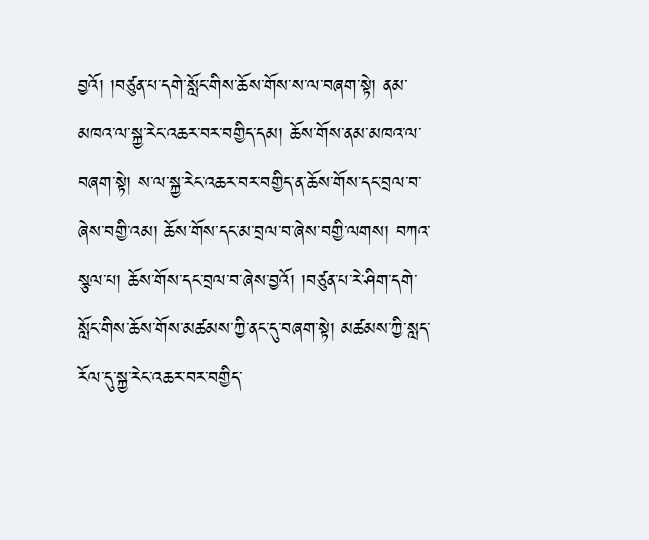བྱའོ། །བཙུན་པ་དགེ་སློང་གིས་ཆོས་གོས་ས་ལ་བཞག་སྟེ། ནམ་མཁའ་ལ་སྐྱ་རེང་འཆར་བར་བགྱིད་དམ། ཆོས་གོས་ནམ་མཁའ་ལ་བཞག་སྟེ། ས་ལ་སྐྱ་རེང་འཆར་བར་བགྱིད་ན་ཆོས་གོས་དང་བྲལ་བ་ཞེས་བགྱི་འམ། ཆོས་གོས་དང་མ་བྲལ་བ་ཞེས་བགྱི་ལགས། བཀའ་སྩལ་པ། ཆོས་གོས་དང་བྲལ་བ་ཞེས་བྱའོ། །བཙུན་པ་རེ་ཤིག་དགེ་སློང་གིས་ཆོས་གོས་མཚམས་ཀྱི་ནང་དུ་བཞག་སྟེ། མཚམས་ཀྱི་སླད་རོལ་དུ་སྐྱ་རེང་འཆར་བར་བགྱིད་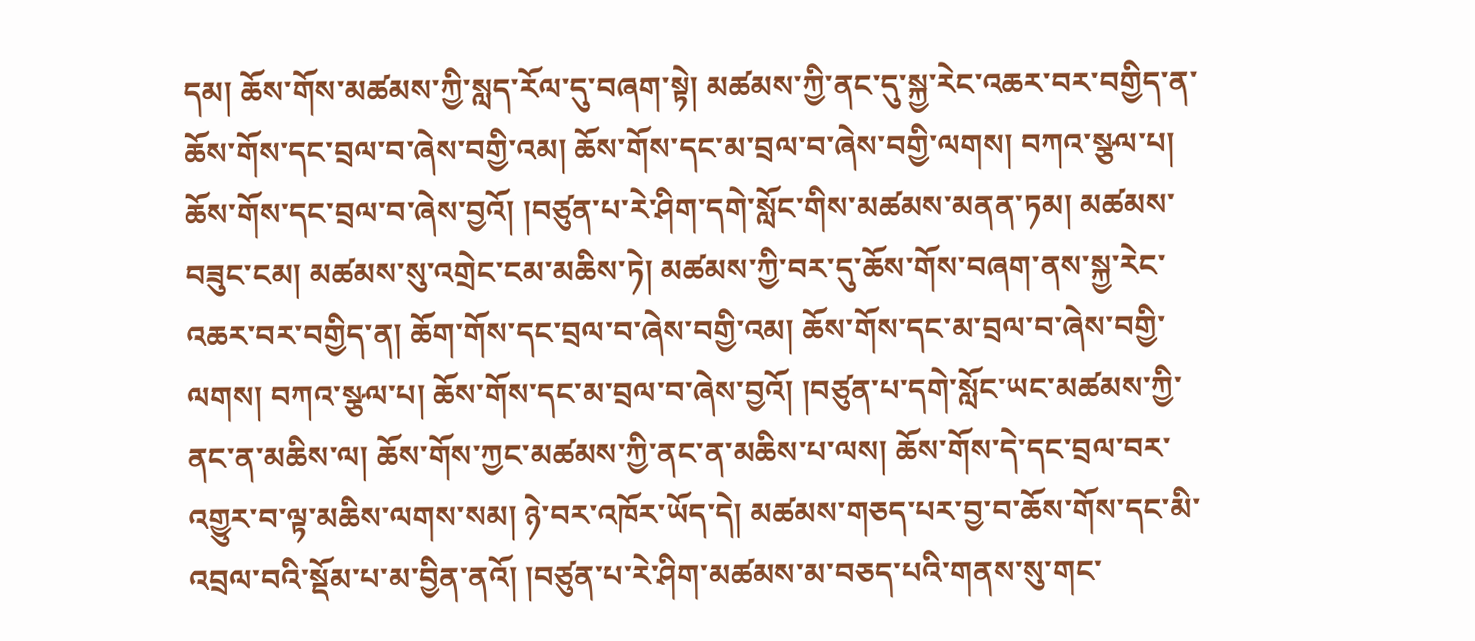དམ། ཆོས་གོས་མཚམས་ཀྱི་སླད་རོལ་དུ་བཞག་སྟེ། མཚམས་ཀྱི་ནང་དུ་སྐྱ་རེང་འཆར་བར་བགྱིད་ན་ཆོས་གོས་དང་བྲལ་བ་ཞེས་བགྱི་འམ། ཆོས་གོས་དང་མ་བྲལ་བ་ཞེས་བགྱི་ལགས། བཀའ་སྩལ་པ། ཆོས་གོས་དང་བྲལ་བ་ཞེས་བྱའོ། །བཙུན་པ་རེ་ཤིག་དགེ་སློང་གིས་མཚམས་མནན་ཏམ། མཚམས་བཟུང་ངམ། མཚམས་སུ་འགྲེང་ངམ་མཆིས་ཏེ། མཚམས་ཀྱི་བར་དུ་ཆོས་གོས་བཞག་ནས་སྐྱ་རེང་འཆར་བར་བགྱིད་ན། ཆོག་གོས་དང་བྲལ་བ་ཞེས་བགྱི་འམ། ཆོས་གོས་དང་མ་བྲལ་བ་ཞེས་བགྱི་ལགས། བཀའ་སྩལ་པ། ཆོས་གོས་དང་མ་བྲལ་བ་ཞེས་བྱའོ། །བཙུན་པ་དགེ་སློང་ཡང་མཚམས་ཀྱི་ནང་ན་མཆིས་ལ། ཆོས་གོས་ཀྱང་མཚམས་ཀྱི་ནང་ན་མཆིས་པ་ལས། ཆོས་གོས་དེ་དང་བྲལ་བར་འགྱུར་བ་ལྟ་མཆིས་ལགས་སམ། ཉེ་བར་འཁོར་ཡོད་དེ། མཚམས་གཅད་པར་བྱ་བ་ཆོས་གོས་དང་མི་འབྲལ་བའི་སྡོམ་པ་མ་བྱིན་ནའོ། །བཙུན་པ་རེ་ཤིག་མཚམས་མ་བཅད་པའི་གནས་སུ་གང་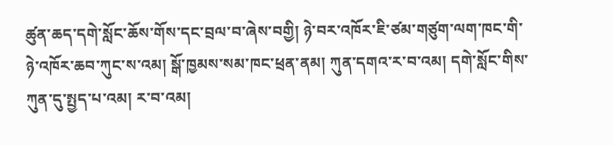ཚུན་ཆད་དགེ་སློང་ཆོས་གོས་དང་བྲལ་བ་ཞེས་བགྱི། ཉེ་བར་འཁོར་ཇི་ཙམ་གཙུག་ལག་ཁང་གི་ཉེ་འཁོར་ཆབ་ཀུང་ས་འམ། སྒོ་ཁྱམས་སམ་ཁང་ཕྲན་ནམ། ཀུན་དགའ་ར་བ་འམ། དགེ་སློང་གིས་ཀུན་དུ་སྤྱད་པ་འམ། ར་བ་འམ།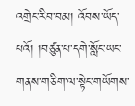འགྲེང་རིབ་བམ། འོབས་ཡོད་པའོ། །བཙུན་པ་དགེ་སློང་ཡང་གནས་གཅིག་ལ་སྟེང་གཡོགས་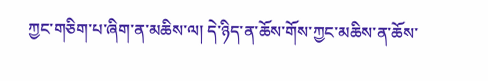ཀྱང་གཅིག་པ་ཞིག་ན་མཆིས་ལ། དེ་ཉིད་ན་ཆོས་གོས་ཀྱང་མཆིས་ན་ཆོས་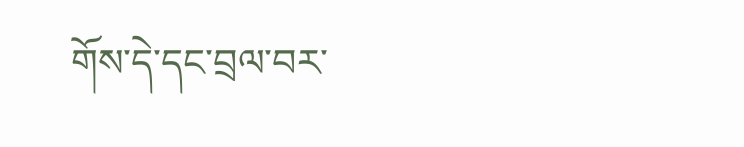གོས་དེ་དང་བྲལ་བར་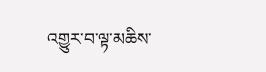འགྱུར་བ་ལྟ་མཆིས་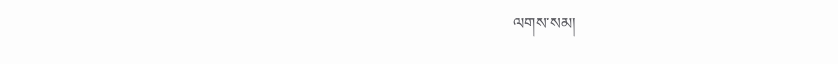ལགས་སམ།